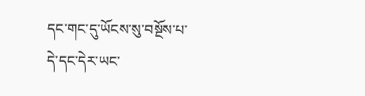དང་གང་དུ་ཡོངས་སུ་བསྔོས་པ་དེ་དང་དེར་ཡང་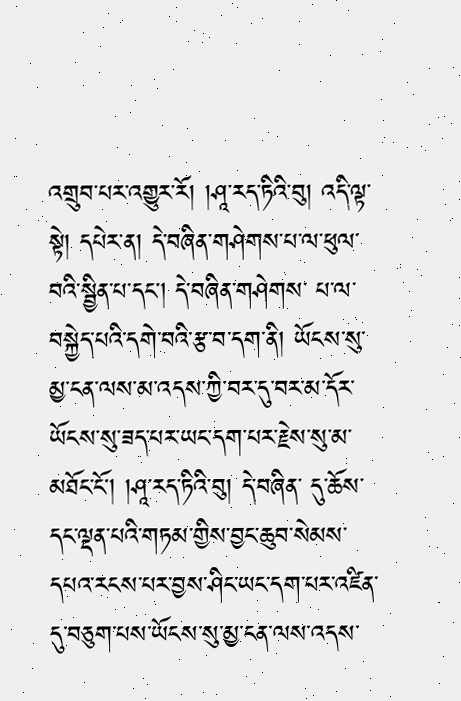འགྲུབ་པར་འགྱུར་རོ། །ཤཱ་རད་ཏིའི་བུ། འདི་ལྟ་སྟེ། དཔེར་ན། དེ་བཞིན་གཤེགས་པ་ལ་ཕུལ་བའི་སྦྱིན་པ་དང། དེ་བཞིན་གཤེགས་ པ་ལ་བསྐྱེད་པའི་དགེ་བའི་རྩ་བ་དག་ནི། ཡོངས་སུ་མྱ་ངན་ལས་མ་འདས་ཀྱི་བར་དུ་བར་མ་དོར་ཡོངས་སུ་ཟད་པར་ཡང་དག་པར་རྗེས་སུ་མ་མཐོང་ངོ། །ཤཱ་རད་ཏིའི་བུ། དེ་བཞིན་ དུ་ཆོས་དང་ལྡན་པའི་གཏམ་གྱིས་བྱང་ཆུབ་སེམས་དཔའ་རངས་པར་བྱས་ཤིང་ཡང་དག་པར་འཛིན་དུ་བཅུག་པས་ཡོངས་སུ་མྱ་ངན་ལས་འདས་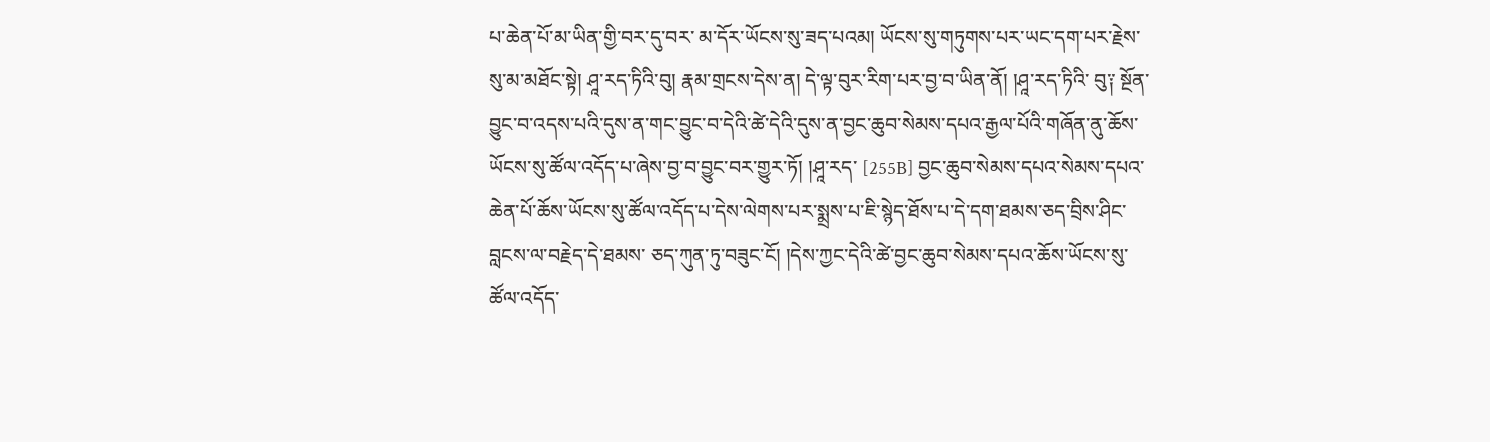པ་ཆེན་པོ་མ་ཡིན་གྱི་བར་དུ་བར་ མ་དོར་ཡོངས་སུ་ཟད་པའམ། ཡོངས་སུ་གཏུགས་པར་ཡང་དག་པར་རྗེས་སུ་མ་མཐོང་སྟེ། ཤཱ་རད་ཏིའི་བུ། རྣམ་གྲངས་དེས་ན། དེ་ལྟ་བུར་རིག་པར་བྱ་བ་ཡིན་ནོ། །ཤཱ་རད་ཏིའི་ བུ༑ སྔོན་བྱུང་བ་འདས་པའི་དུས་ན་གང་བྱུང་བ་དེའི་ཚེ་དེའི་དུས་ན་བྱང་ཆུབ་སེམས་དཔའ་རྒྱལ་པོའི་གཞོན་ནུ་ཆོས་ཡོངས་སུ་ཚོལ་འདོད་པ་ཞེས་བྱ་བ་བྱུང་བར་གྱུར་ཏོ། །ཤཱ་རད་ [255B] བྱང་ཆུབ་སེམས་དཔའ་སེམས་དཔའ་ཆེན་པོ་ཆོས་ཡོངས་སུ་ཚོལ་འདོད་པ་དེས་ལེགས་པར་སྨྲས་པ་ཇི་སྙེད་ཐོས་པ་དེ་དག་ཐམས་ཅད་བྲིས་ཤིང་བླངས་ལ་བརྗེད་དེ་ཐམས་ ཅད་ཀུན་ཏུ་བཟུང་ངོ། །དེས་ཀྱང་དེའི་ཚེ་བྱང་ཆུབ་སེམས་དཔའ་ཆོས་ཡོངས་སུ་ཚོལ་འདོད་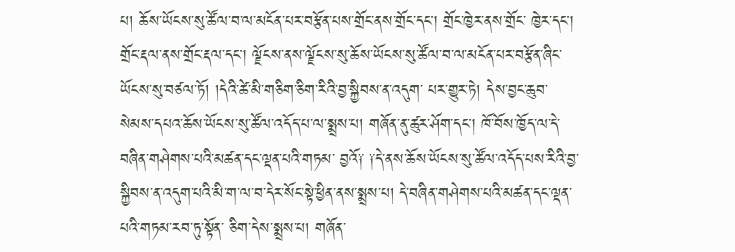པ། ཆོས་ཡོངས་སུ་ཚོལ་བ་ལ་མངོན་པར་བརྩོན་པས་གྲོང་ནས་གྲོང་དང། གྲོང་ཁྱེར་ནས་གྲོང་ ཁྱེར་དང། གྲོང་རྡལ་ནས་གྲོང་རྡལ་དང། ལྗོངས་ནས་ལྗོངས་སུ་ཆོས་ཡོངས་སུ་ཚོལ་བ་ལ་མངོན་པར་བརྩོན་ཞིང་ཡོངས་སུ་བཙལ་ཏོ། །དེའི་ཚེ་མི་གཅིག་ཅིག་རིའི་བྱ་སྐྱིབས་ན་འདུག་ པར་གྱུར་ཏེ། དེས་བྱང་ཆུབ་སེམས་དཔའ་ཆོས་ཡོངས་སུ་ཚོལ་འདོད་པ་ལ་སྨྲས་པ། གཞོན་ནུ་ཚུར་ཤོག་དང། ཁོ་བོས་ཁྱོད་ལ་དེ་བཞིན་གཤེགས་པའི་མཚན་དང་ལྡན་པའི་གཏམ་ བྱའོ༑ ༑དེ་ནས་ཆོས་ཡོངས་སུ་ཚོལ་འདོད་པས་རིའི་བྱ་སྐྱིབས་ན་འདུག་པའི་མི་ག་ལ་བ་དེར་སོང་སྟེ་ཕྱིན་ནས་སྨྲས་པ། དེ་བཞིན་གཤེགས་པའི་མཚན་དང་ལྡན་པའི་གཏམ་རབ་ཏུ་སྟོན་ ཅིག་དེས་སྨྲས་པ། གཞོན་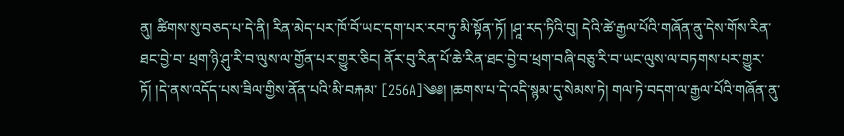ནུ། ཚིགས་སུ་བཅད་པ་དེ་ནི། རིན་མེད་པར་ཁོ་བོ་ཡང་དག་པར་རབ་ཏུ་མི་སྟོན་ཏོ། །ཤཱ་རད་ཏིའི་བུ། དེའི་ཚེ་རྒྱལ་པོའི་གཞོན་ནུ་དེས་གོས་རིན་ཐང་བྱེ་བ་ ཕྲག་ཉི་ཤུ་རི་བ་ལུས་ལ་གྱོན་པར་གྱུར་ཅིང། ནོར་བུ་རིན་པོ་ཆེ་རིན་ཐང་བྱེ་བ་ཕྲག་བཞི་བཅུ་རི་བ་ཡང་ལུས་ལ་བཏགས་པར་གྱུར་ཏོ། །དེ་ནས་འདོད་པས་ཟིལ་གྱིས་ནོན་པའི་མི་བརྐམ་ [256A]༄༅། །ཆགས་པ་དེ་འདི་སྙམ་དུ་སེམས་ཏེ། གལ་ཏེ་བདག་ལ་རྒྱལ་པོའི་གཞོན་ནུ་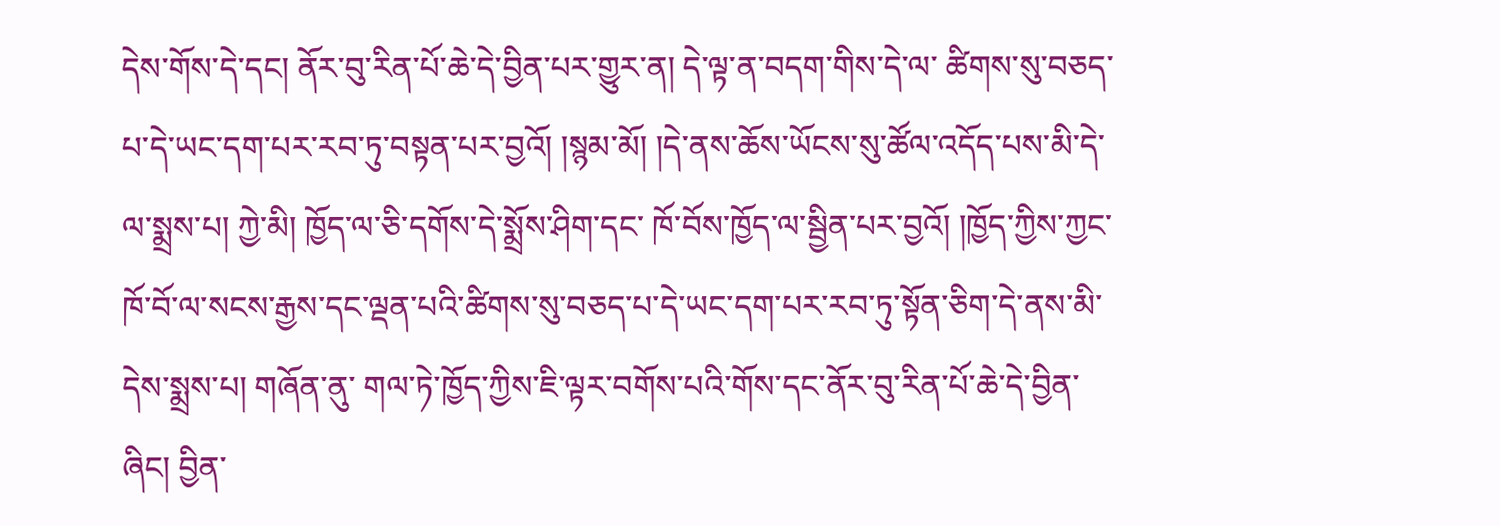དེས་གོས་དེ་དང། ནོར་བུ་རིན་པོ་ཆེ་དེ་བྱིན་པར་གྱུར་ན། དེ་ལྟ་ན་བདག་གིས་དེ་ལ་ ཚིགས་སུ་བཅད་པ་དེ་ཡང་དག་པར་རབ་ཏུ་བསྟན་པར་བྱའོ། །སྙམ་མོ། །དེ་ནས་ཆོས་ཡོངས་སུ་ཚོལ་འདོད་པས་མི་དེ་ལ་སྨྲས་པ། ཀྱེ་མི། ཁྱོད་ལ་ཅི་དགོས་དེ་སྨྲོས་ཤིག་དང་ ཁོ་བོས་ཁྱོད་ལ་སྦྱིན་པར་བྱའོ། །ཁྱོད་ཀྱིས་ཀྱང་ཁོ་བོ་ལ་སངས་རྒྱས་དང་ལྡན་པའི་ཚིགས་སུ་བཅད་པ་དེ་ཡང་དག་པར་རབ་ཏུ་སྟོན་ཅིག་དེ་ནས་མི་དེས་སྨྲས་པ། གཞོན་ནུ་ གལ་ཏེ་ཁྱོད་ཀྱིས་ཇི་ལྟར་བགོས་པའི་གོས་དང་ནོར་བུ་རིན་པོ་ཆེ་དེ་བྱིན་ཞིང། བྱིན་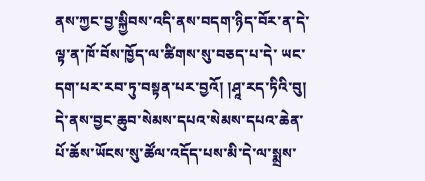ནས་ཀྱང་བྱ་སྐྱིབས་འདི་ནས་བདག་ཉིད་བོར་ན་དེ་ལྟ་ན་ཁོ་བོས་ཁྱོད་ལ་ཚིགས་སུ་བཅད་པ་དེ་ ཡང་དག་པར་རབ་ཏུ་བསྟན་པར་བྱའོ། །ཤཱ་རད་ཏིའི་བུ། དེ་ནས་བྱང་ཆུབ་སེམས་དཔའ་སེམས་དཔའ་ཆེན་པོ་ཆོས་ཡོངས་སུ་ཚོལ་འདོད་པས་མི་དེ་ལ་སྨྲས་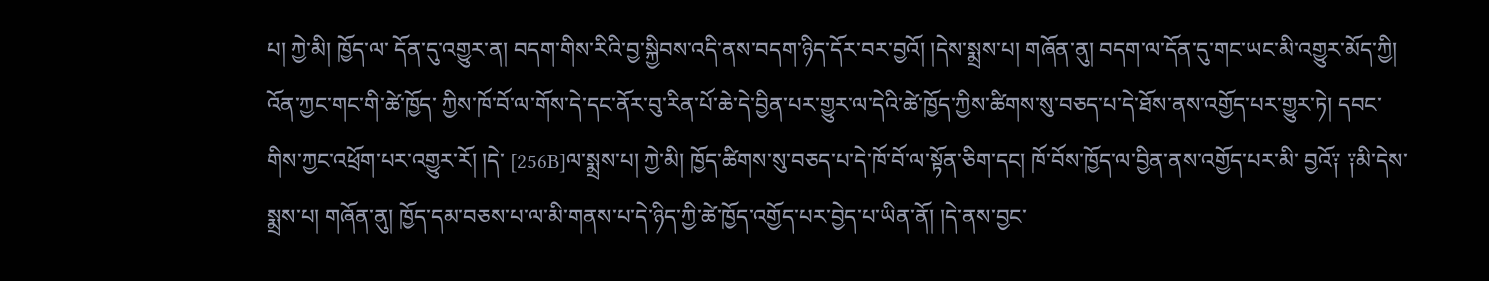པ། ཀྱེ་མི། ཁྱོད་ལ་ དོན་དུ་འགྱུར་ན། བདག་གིས་རིའི་བྱ་སྐྱིབས་འདི་ནས་བདག་ཉིད་དོར་བར་བྱའོ། །དེས་སྨྲས་པ། གཞོན་ནུ། བདག་ལ་དོན་དུ་གང་ཡང་མི་འགྱུར་མོད་ཀྱི། འོན་ཀྱང་གང་གི་ཚེ་ཁྱོད་ ཀྱིས་ཁོ་བོ་ལ་གོས་དེ་དང་ནོར་བུ་རིན་པོ་ཆེ་དེ་བྱིན་པར་གྱུར་ལ་དེའི་ཚེ་ཁྱོད་ཀྱིས་ཚིགས་སུ་བཅད་པ་དེ་ཐོས་ནས་འགྱོད་པར་གྱུར་ཏེ། དབང་གིས་ཀྱང་འཕྲོག་པར་འགྱུར་རོ། །དེ་ [256B]ལ་སྨྲས་པ། ཀྱེ་མི། ཁྱོད་ཚིགས་སུ་བཅད་པ་དེ་ཁོ་བོ་ལ་སྟོན་ཅིག་དང། ཁོ་བོས་ཁྱོད་ལ་བྱིན་ནས་འགྱོད་པར་མི་ བྱའོ༑ ༑མི་དེས་སྨྲས་པ། གཞོན་ནུ། ཁྱོད་དམ་བཅས་པ་ལ་མི་གནས་པ་དེ་ཉིད་ཀྱི་ཚེ་ཁྱོད་འགྱོད་པར་བྱེད་པ་ཡིན་ནོ། །དེ་ནས་བྱང་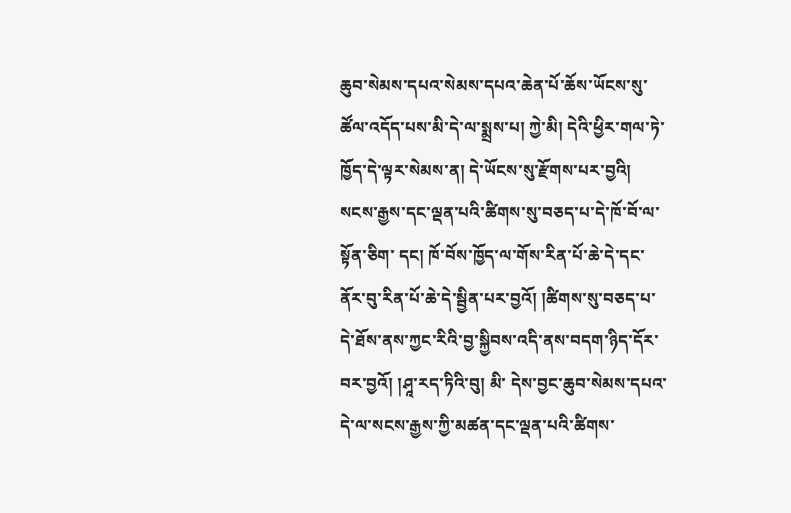ཆུབ་སེམས་དཔའ་སེམས་དཔའ་ཆེན་པོ་ཆོས་ཡོངས་སུ་ ཚོལ་འདོད་པས་མི་དེ་ལ་སྨྲས་པ། ཀྱེ་མི། དེའི་ཕྱིར་གལ་ཏེ་ཁྱོད་དེ་ལྟར་སེམས་ན། དེ་ཡོངས་སུ་རྫོགས་པར་བྱའི། སངས་རྒྱས་དང་ལྡན་པའི་ཚིགས་སུ་བཅད་པ་དེ་ཁོ་བོ་ལ་སྟོན་ཅིག་ དང། ཁོ་བོས་ཁྱོད་ལ་གོས་རིན་པོ་ཆེ་དེ་དང་ནོར་བུ་རིན་པོ་ཆེ་དེ་སྦྱིན་པར་བྱའོ། །ཚིགས་སུ་བཅད་པ་དེ་ཐོས་ནས་ཀྱང་རིའི་བྱ་སྐྱིབས་འདི་ནས་བདག་ཉིད་དོར་བར་བྱའོ། །ཤཱ་རད་ཏིའི་བུ། མི་ དེས་བྱང་ཆུབ་སེམས་དཔའ་དེ་ལ་སངས་རྒྱས་ཀྱི་མཚན་དང་ལྡན་པའི་ཚིགས་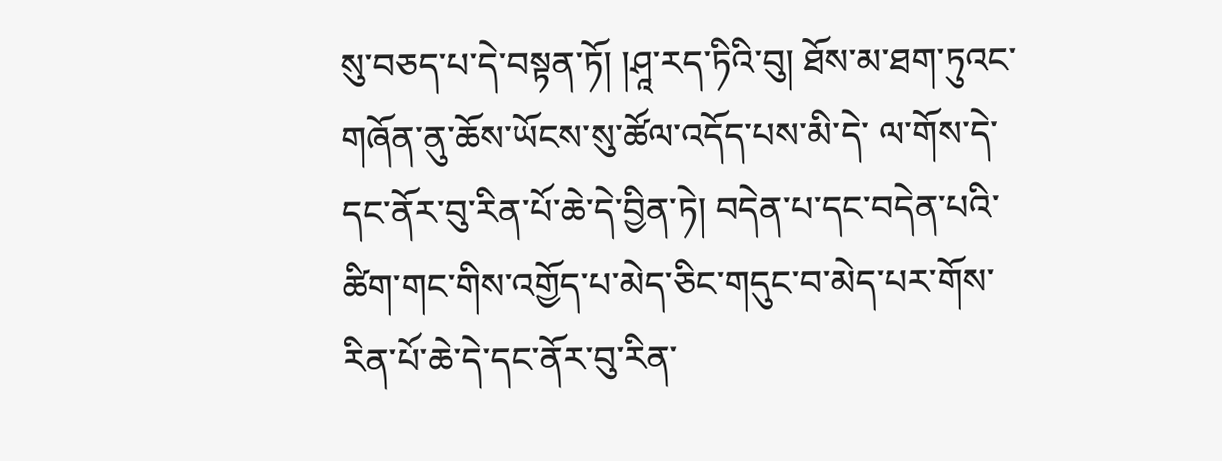སུ་བཅད་པ་དེ་བསྟན་ཏོ། །ཤཱ་རད་ཏིའི་བུ། ཐོས་མ་ཐག་ཏུའང་གཞོན་ནུ་ཆོས་ཡོངས་སུ་ཚོལ་འདོད་པས་མི་དེ་ ལ་གོས་དེ་དང་ནོར་བུ་རིན་པོ་ཆེ་དེ་བྱིན་ཏེ། བདེན་པ་དང་བདེན་པའི་ཚིག་གང་གིས་འགྱོད་པ་མེད་ཅིང་གདུང་བ་མེད་པར་གོས་རིན་པོ་ཆེ་དེ་དང་ནོར་བུ་རིན་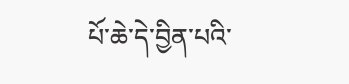པོ་ཆེ་དེ་བྱིན་པའི་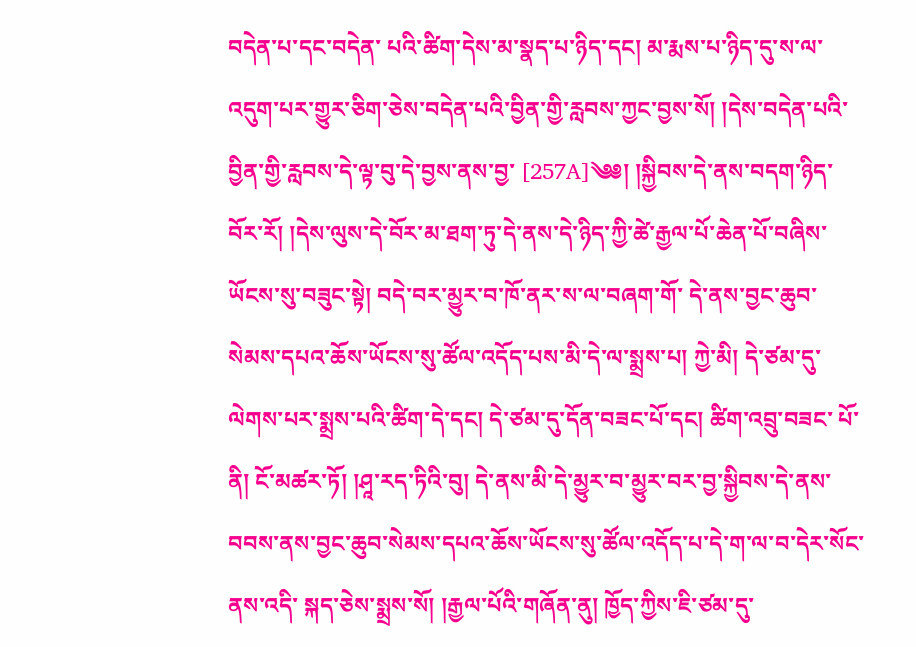བདེན་པ་དང་བདེན་ པའི་ཚིག་དེས་མ་སྣད་པ་ཉིད་དང། མ་རྨས་པ་ཉིད་དུ་ས་ལ་འདུག་པར་གྱུར་ཅིག་ཅེས་བདེན་པའི་བྱིན་གྱི་རླབས་ཀྱང་བྱས་སོ། །དེས་བདེན་པའི་བྱིན་གྱི་རླབས་དེ་ལྟ་བུ་དེ་བྱས་ནས་བྱ་ [257A]༄༅། །སྐྱིབས་དེ་ནས་བདག་ཉིད་བོར་རོ། །དེས་ལུས་དེ་བོར་མ་ཐག་ཏུ་དེ་ནས་དེ་ཉིད་ཀྱི་ཚེ་རྒྱལ་པོ་ཆེན་པོ་བཞིས་ཡོངས་སུ་བཟུང་སྟེ། བདེ་བར་མྱུར་བ་ཁོ་ནར་ས་ལ་བཞག་གོ་ དེ་ནས་བྱང་ཆུབ་སེམས་དཔའ་ཆོས་ཡོངས་སུ་ཚོལ་འདོད་པས་མི་དེ་ལ་སྨྲས་པ། ཀྱེ་མི། དེ་ཙམ་དུ་ལེགས་པར་སྨྲས་པའི་ཚིག་དེ་དང། དེ་ཙམ་དུ་དོན་བཟང་པོ་དང། ཚིག་འབྲུ་བཟང་ པོ་ནི། ངོ་མཚར་ཏོ། །ཤཱ་རད་ཏིའི་བུ། དེ་ནས་མི་དེ་མྱུར་བ་མྱུར་བར་བྱ་སྐྱིབས་དེ་ནས་བབས་ནས་བྱང་ཆུབ་སེམས་དཔའ་ཆོས་ཡོངས་སུ་ཚོལ་འདོད་པ་དེ་ག་ལ་བ་དེར་སོང་ནས་འདི་ སྐད་ཅེས་སྨྲས་སོ། །རྒྱལ་པོའི་གཞོན་ནུ། ཁྱོད་ཀྱིས་ཇི་ཙམ་དུ་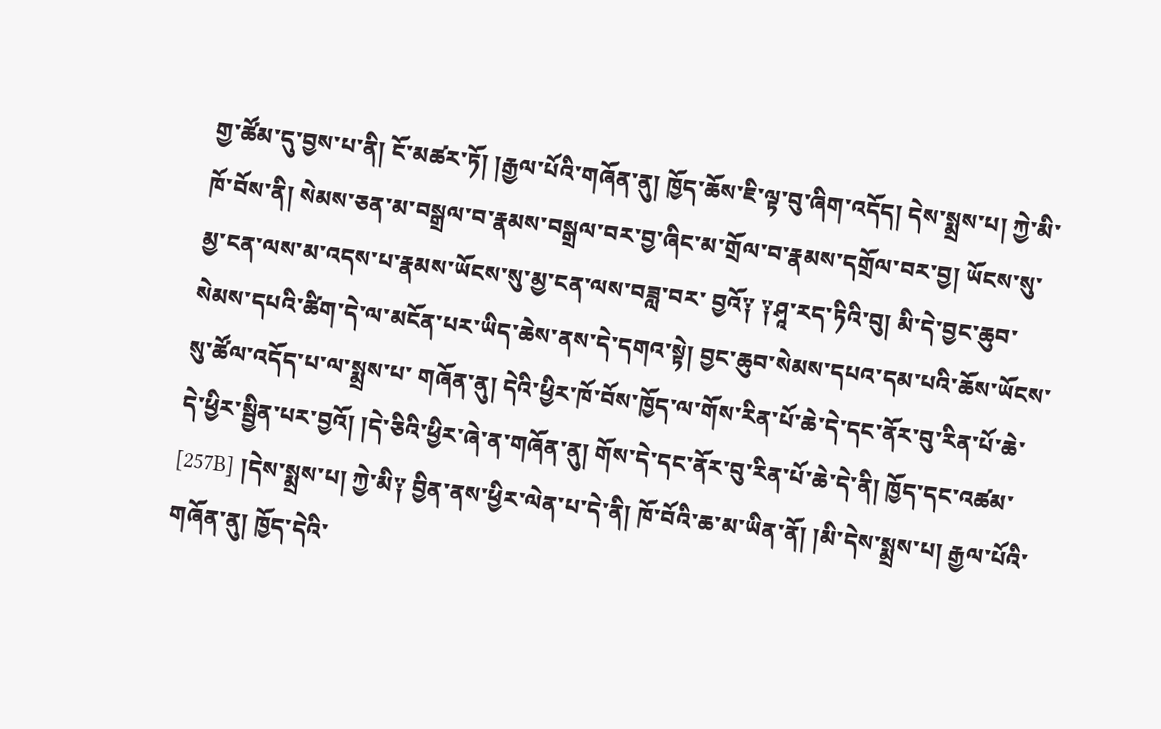གྱ་ཚོམ་དུ་བྱས་པ་ནི། ངོ་མཚར་ཏོ། །རྒྱལ་པོའི་གཞོན་ནུ། ཁྱོད་ཆོས་ཇི་ལྟ་བུ་ཞིག་འདོད། དེས་སྨྲས་པ། ཀྱེ་མི་ ཁོ་བོས་ནི། སེམས་ཅན་མ་བསྒྲལ་བ་རྣམས་བསྒྲལ་བར་བྱ་ཞིང་མ་གྲོལ་བ་རྣམས་དགྲོལ་བར་བྱ། ཡོངས་སུ་མྱ་ངན་ལས་མ་འདས་པ་རྣམས་ཡོངས་སུ་མྱ་ངན་ལས་བཟླ་བར་ བྱའོ༑ ༑ཤཱ་རད་ཏིའི་བུ། མི་དེ་བྱང་ཆུབ་སེམས་དཔའི་ཚིག་དེ་ལ་མངོན་པར་ཡིད་ཆེས་ནས་དེ་དགའ་སྟེ། བྱང་ཆུབ་སེམས་དཔའ་དམ་པའི་ཆོས་ཡོངས་སུ་ཚོལ་འདོད་པ་ལ་སྨྲས་པ་ གཞོན་ནུ། དེའི་ཕྱིར་ཁོ་བོས་ཁྱོད་ལ་གོས་རིན་པོ་ཆེ་དེ་དང་ནོར་བུ་རིན་པོ་ཆེ་དེ་ཕྱིར་སྦྱིན་པར་བྱའོ། །དེ་ཅིའི་ཕྱིར་ཞེ་ན་གཞོན་ནུ། གོས་དེ་དང་ནོར་བུ་རིན་པོ་ཆེ་དེ་ནི། ཁྱོད་དང་འཚམ་ [257B] །དེས་སྨྲས་པ། ཀྱེ་མི༑ བྱིན་ནས་ཕྱིར་ལེན་པ་དེ་ནི། ཁོ་བོའི་ཆ་མ་ཡིན་ནོ། །མི་དེས་སྨྲས་པ། རྒྱལ་པོའི་གཞོན་ནུ། ཁྱོད་དེའི་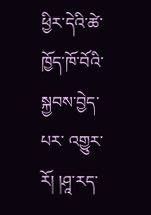ཕྱིར་དེའི་ཚེ་ཁྱོད་ཁོ་བོའི་སྐྱབས་བྱེད་པར་ འགྱུར་རོ། །ཤཱ་རད་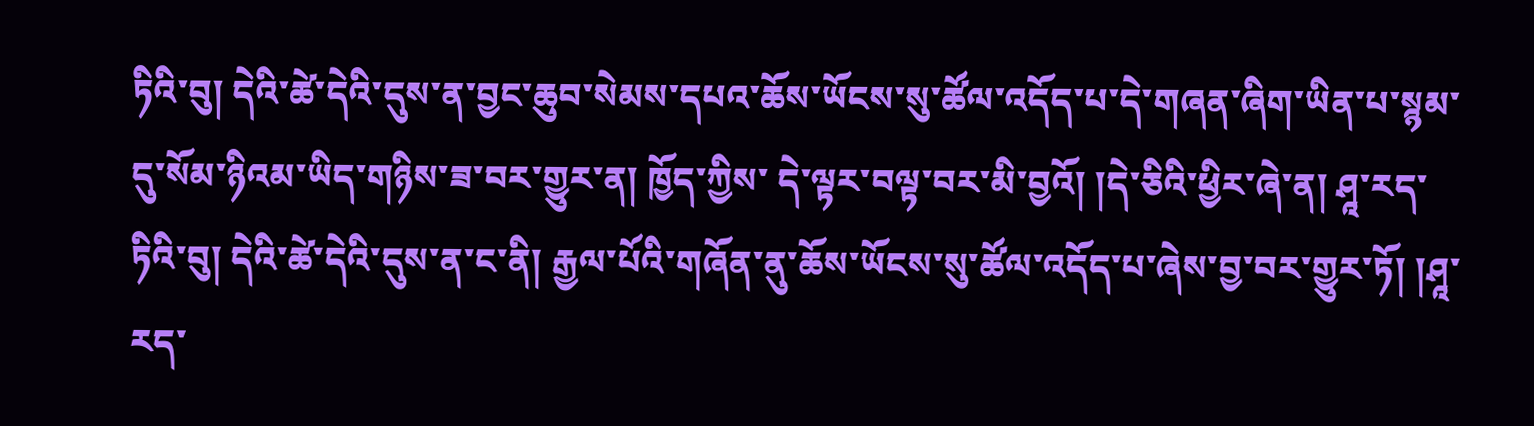ཏིའི་བུ། དེའི་ཚེ་དེའི་དུས་ན་བྱང་ཆུབ་སེམས་དཔའ་ཆོས་ཡོངས་སུ་ཚོལ་འདོད་པ་དེ་གཞན་ཞིག་ཡིན་པ་སྙམ་དུ་སོམ་ཉིའམ་ཡིད་གཉིས་ཟ་བར་གྱུར་ན། ཁྱོད་ཀྱིས་ དེ་ལྟར་བལྟ་བར་མི་བྱའོ། །དེ་ཅིའི་ཕྱིར་ཞེ་ན། ཤཱ་རད་ཏིའི་བུ། དེའི་ཚེ་དེའི་དུས་ན་ང་ནི། རྒྱལ་པོའི་གཞོན་ནུ་ཆོས་ཡོངས་སུ་ཚོལ་འདོད་པ་ཞེས་བྱ་བར་གྱུར་ཏོ། །ཤཱ་རད་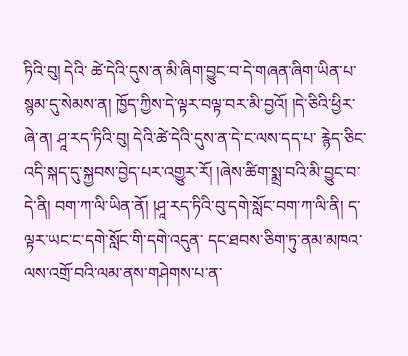ཏིའི་བུ། དེའི་ ཚེ་དེའི་དུས་ན་མི་ཞིག་བྱུང་བ་དེ་གཞན་ཞིག་ཡིན་པ་སྙམ་དུ་སེམས་ན། ཁྱོད་ཀྱིས་དེ་ལྟར་བལྟ་བར་མི་བྱའོ། །དེ་ཅིའི་ཕྱིར་ཞེ་ན། ཤཱ་རད་ཏིའི་བུ། དེའི་ཚེ་དེའི་དུས་ན་དེ་ང་ལས་དད་པ་ རྙེད་ཅིང་འདི་སྐད་དུ་སྐྱབས་བྱེད་པར་འགྱུར་རོ། །ཞེས་ཚིག་སྨྲ་བའི་མི་བྱུང་བ་དེ་ནི། བག་ཀ་ལི་ཡིན་ནོ། །ཤཱ་རད་ཏིའི་བུ་དགེ་སློང་བག་ཀ་ལི་ནི། ད་ལྟར་ཡང་ང་དགེ་སློང་གི་དགེ་འདུན་ དང་ཐབས་ཅིག་ཏུ་ནམ་མཁའ་ལས་འགྲོ་བའི་ལམ་ནས་གཤེགས་པ་ན་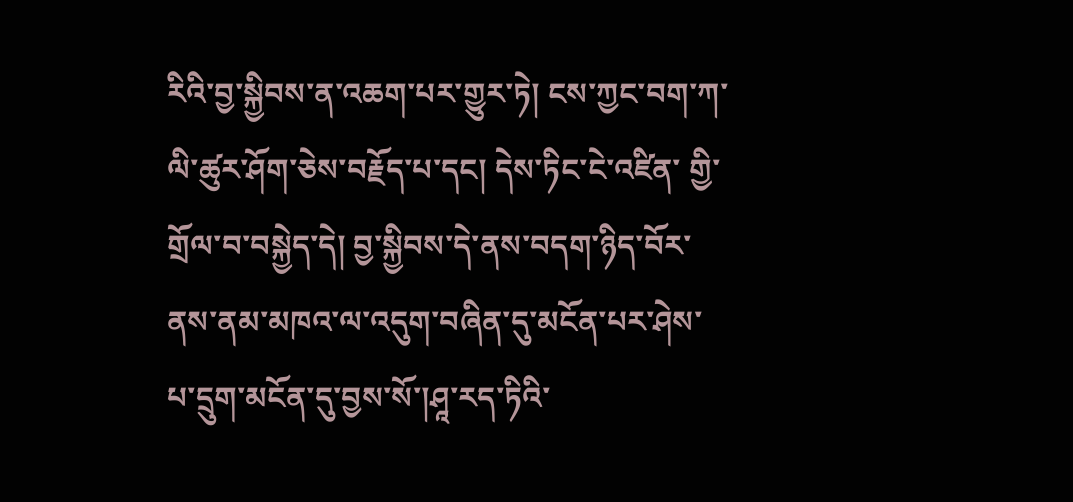རིའི་བྱ་སྐྱིབས་ན་འཆག་པར་གྱུར་ཏེ། ངས་ཀྱང་བག་ཀ་ལི་ཚུར་ཤོག་ཅེས་བརྗོད་པ་དང། དེས་ཏིང་ངེ་འཛིན་ གྱི་གྲོལ་བ་བསྐྱེད་དེ། བྱ་སྐྱིབས་དེ་ནས་བདག་ཉིད་བོར་ནས་ནམ་མཁའ་ལ་འདུག་བཞིན་དུ་མངོན་པར་ཤེས་པ་དྲུག་མངོན་དུ་བྱས་སོ་།ཤཱ་རད་ཏིའི་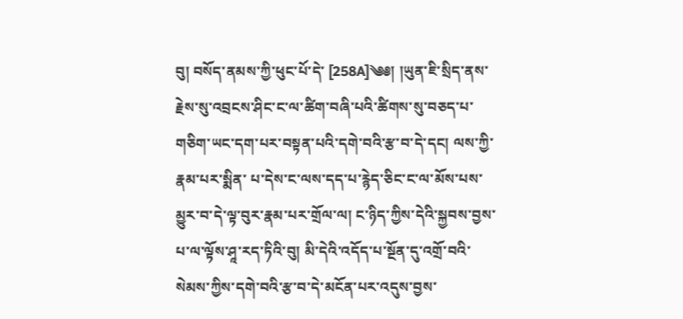བུ། བསོད་ནམས་ཀྱི་ཕུང་པོ་དེ་ [258A]༄༅། །ཡུན་ཇི་སྲིད་ནས་རྗེས་སུ་འབྲངས་ཤིང་ང་ལ་ཚིག་བཞི་པའི་ཚིགས་སུ་བཅད་པ་གཅིག་ཡང་དག་པར་བསྟན་པའི་དགེ་བའི་རྩ་བ་དེ་དང། ལས་ཀྱི་རྣམ་པར་སྨིན་ པ་དེས་ང་ལས་དད་པ་རྙེད་ཅིང་ང་ལ་མོས་པས་མྱུར་བ་དེ་ལྟ་བུར་རྣམ་པར་གྲོལ་ལ། ང་ཉིད་ཀྱིས་དེའི་སྐྱབས་བྱས་པ་ལ་ལྟོས་ཤཱ་རད་ཏིའི་བུ། མི་དེའི་འདོད་པ་སྔོན་དུ་འགྲོ་བའི་ སེམས་ཀྱིས་དགེ་བའི་རྩ་བ་དེ་མངོན་པར་འདུས་བྱས་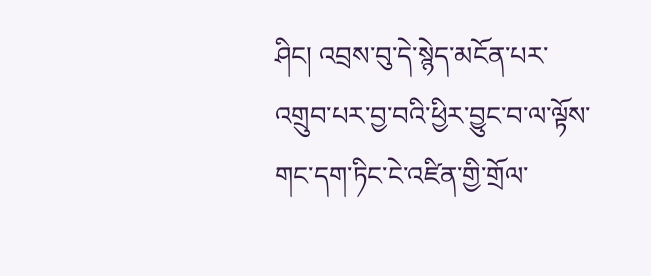ཤིང། འབྲས་བུ་དེ་སྙེད་མངོན་པར་འགྲུབ་པར་བྱ་བའི་ཕྱིར་བྱུང་བ་ལ་ལྟོས་གང་དག་ཏིང་ངེ་འཛིན་གྱི་གྲོལ་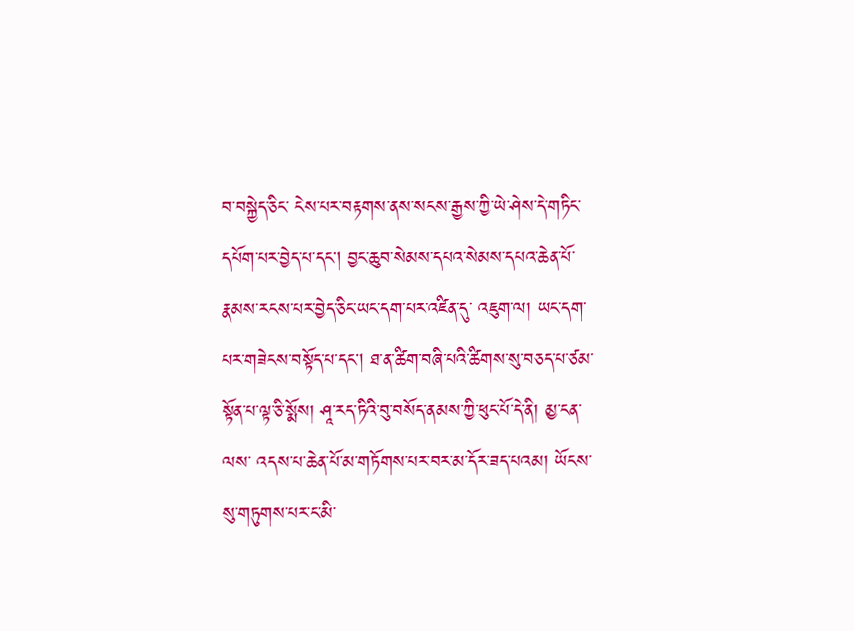བ་བསྐྱེད་ཅིང་ ངེས་པར་བརྟགས་ནས་སངས་རྒྱས་ཀྱི་ཡེ་ཤེས་དེ་གཏིང་དཔོག་པར་བྱེད་པ་དང། བྱང་ཆུབ་སེམས་དཔའ་སེམས་དཔའ་ཆེན་པོ་རྣམས་རངས་པར་བྱེད་ཅིང་ཡང་དག་པར་འཛིན་དུ་ འཇུག་ལ། ཡང་དག་པར་གཟེངས་བསྟོད་པ་དང། ཐ་ན་ཚིག་བཞི་པའི་ཚིགས་སུ་བཅད་པ་ཙམ་སྟོན་པ་ལྟ་ཅི་སྨོས། ཤཱ་རད་ཏིའི་བུ་བསོད་ནམས་ཀྱི་ཕུང་པོ་དེ་ནི། མྱ་ངན་ལས་ འདས་པ་ཆེན་པོ་མ་གཏོགས་པར་བར་མ་དོར་ཟད་པའམ། ཡོངས་སུ་གཏུགས་པར་ང་མི་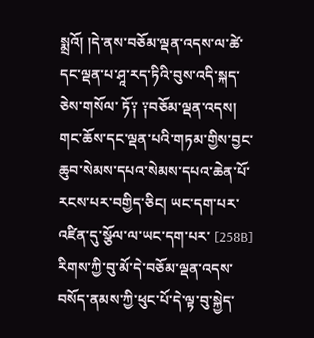སྨྲའོ། །དེ་ནས་བཅོམ་ལྡན་འདས་ལ་ཚེ་དང་ལྡན་པ་ཤཱ་རད་ཏིའི་བུས་འདི་སྐད་ཅེས་གསོལ་ ཏོ༑ ༑བཅོམ་ལྡན་འདས། གང་ཆོས་དང་ལྡན་པའི་གཏམ་གྱིས་བྱང་ཆུབ་སེམས་དཔའ་སེམས་དཔའ་ཆེན་པོ་རངས་པར་བགྱིད་ཅིང། ཡང་དག་པར་འཛིན་དུ་སྩོལ་ལ་ཡང་དག་པར་ [258B] རིགས་ཀྱི་བུ་མོ་དེ་བཅོམ་ལྡན་འདས་བསོད་ནམས་ཀྱི་ཕུང་པོ་དེ་ལྟ་བུ་སྐྱེད་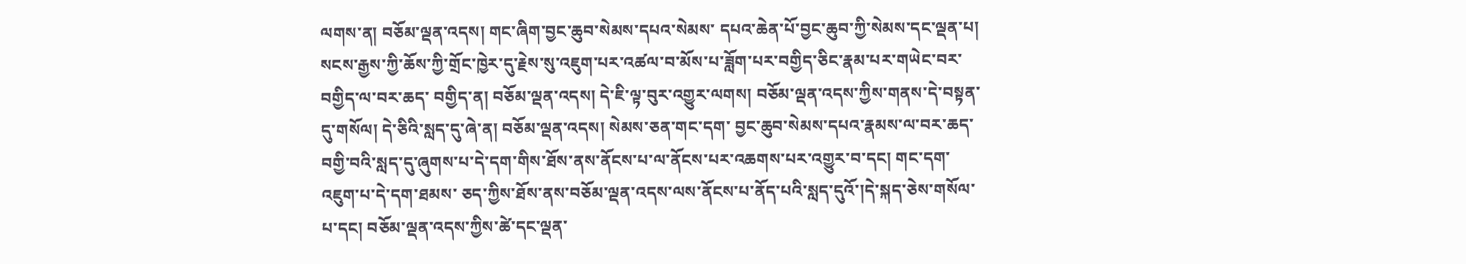ལགས་ན། བཅོམ་ལྡན་འདས། གང་ཞིག་བྱང་ཆུབ་སེམས་དཔའ་སེམས་ དཔའ་ཆེན་པོ་བྱང་ཆུབ་ཀྱི་སེམས་དང་ལྡན་པ། སངས་རྒྱས་ཀྱི་ཆོས་ཀྱི་གྲོང་ཁྱེར་དུ་རྗེས་སུ་འཇུག་པར་འཚལ་བ་མོས་པ་ཟློག་པར་བགྱིད་ཅིང་རྣམ་པར་གཡེང་བར་བགྱིད་ལ་བར་ཆད་ བགྱིད་ན། བཅོམ་ལྡན་འདས། དེ་ཇི་ལྟ་བུར་འགྱུར་ལགས། བཅོམ་ལྡན་འདས་ཀྱིས་གནས་དེ་བསྟན་དུ་གསོལ། དེ་ཅིའི་སླད་དུ་ཞེ་ན། བཅོམ་ལྡན་འདས། སེམས་ཅན་གང་དག་ བྱང་ཆུབ་སེམས་དཔའ་རྣམས་ལ་བར་ཆད་བགྱི་བའི་སླད་དུ་ཞུགས་པ་དེ་དག་གིས་ཐོས་ནས་ནོངས་པ་ལ་ནོངས་པར་འཆགས་པར་འགྱུར་བ་དང། གང་དག་འཇུག་པ་དེ་དག་ཐམས་ ཅད་ཀྱིས་ཐོས་ནས་བཅོམ་ལྡན་འདས་ལས་ནོངས་པ་ནོད་པའི་སླད་དུའོ་།དེ་སྐད་ཅེས་གསོལ་པ་དང། བཅོམ་ལྡན་འདས་ཀྱིས་ཚེ་དང་ལྡན་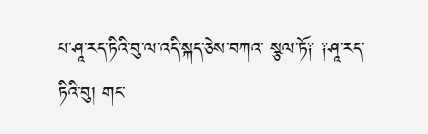པ་ཤཱ་རད་ཏིའི་བུ་ལ་འདི་སྐད་ཅེས་བཀའ་ སྩལ་ཏོ༑ ༑ཤཱ་རད་ཏིའི་བུ། གང་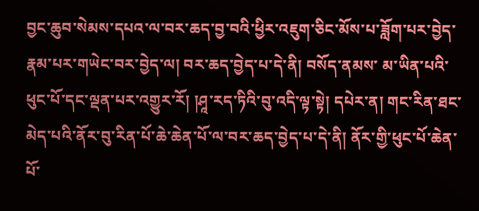བྱང་ཆུབ་སེམས་དཔའ་ལ་བར་ཆད་བྱ་བའི་ཕྱིར་འཇུག་ཅིང་མོས་པ་ཟློག་པར་བྱེད་རྣམ་པར་གཡེང་བར་བྱེད་ལ། བར་ཆད་བྱེད་པ་དེ་ནི། བསོད་ནམས་ མ་ཡིན་པའི་ཕུང་པོ་དང་ལྡན་པར་འགྱུར་རོ། །ཤཱ་རད་ཏིའི་བུ་འདི་ལྟ་སྟེ། དཔེར་ན། གང་རིན་ཐང་མེད་པའི་ནོར་བུ་རིན་པོ་ཆེ་ཆེན་པོ་ལ་བར་ཆད་བྱེད་པ་དེ་ནི། ནོར་གྱི་ཕུང་པོ་ཆེན་པོ་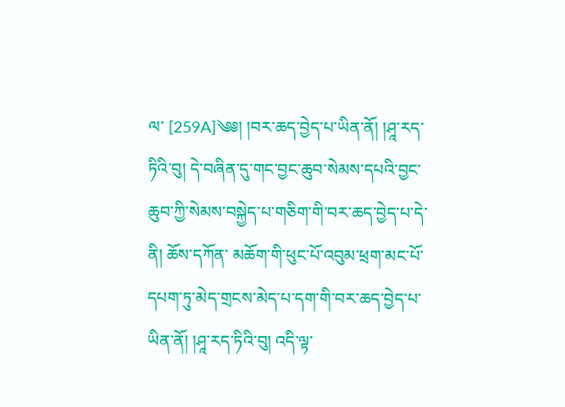ལ་ [259A]༄༅། །བར་ཆད་བྱེད་པ་ཡིན་ནོ། །ཤཱ་རད་ཏིའི་བུ། དེ་བཞིན་དུ་གང་བྱང་ཆུབ་སེམས་དཔའི་བྱང་ཆུབ་ཀྱི་སེམས་བསྐྱེད་པ་གཅིག་གི་བར་ཆད་བྱེད་པ་དེ་ནི། ཆོས་དཀོན་ མཆོག་གི་ཕུང་པོ་འབུམ་ཕྲག་མང་པོ་དཔག་ཏུ་མེད་གྲངས་མེད་པ་དག་གི་བར་ཆད་བྱེད་པ་ཡིན་ནོ། །ཤཱ་རད་ཏིའི་བུ། འདི་ལྟ་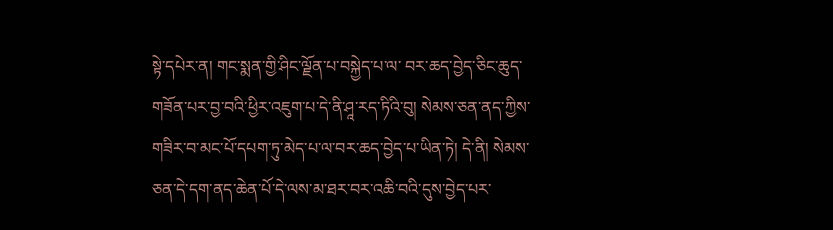སྟེ་དཔེར་ན། གང་སྨན་གྱི་ཤིང་ལྗོན་པ་བསྐྱེད་པ་ལ་ བར་ཆད་བྱེད་ཅིང་ཆུད་གཟོན་པར་བྱ་བའི་ཕྱིར་འཇུག་པ་དེ་ནི་ཤཱ་རད་ཏིའི་བུ། སེམས་ཅན་ནད་ཀྱིས་གཟིར་བ་མང་པོ་དཔག་ཏུ་མེད་པ་ལ་བར་ཆད་བྱེད་པ་ཡིན་ཏེ། དེ་ནི། སེམས་ ཅན་དེ་དག་ནད་ཆེན་པོ་དེ་ལས་མ་ཐར་བར་འཆི་བའི་དུས་བྱེད་པར་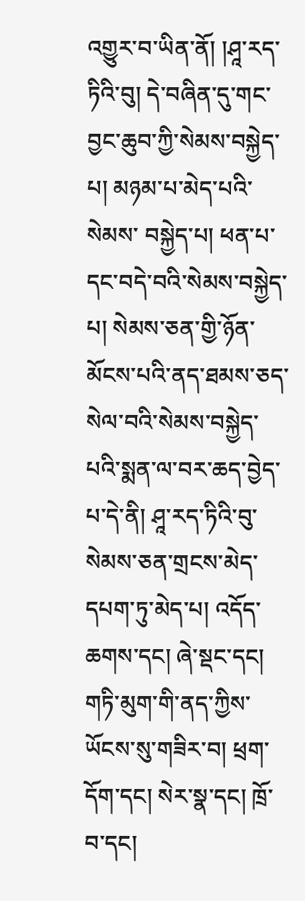འགྱུར་བ་ཡིན་ནོ། །ཤཱ་རད་ཏིའི་བུ། དེ་བཞིན་དུ་གང་བྱང་ཆུབ་ཀྱི་སེམས་བསྐྱེད་པ། མཉམ་པ་མེད་པའི་སེམས་ བསྐྱེད་པ། ཕན་པ་དང་བདེ་བའི་སེམས་བསྐྱེད་པ། སེམས་ཅན་གྱི་ཉོན་མོངས་པའི་ནད་ཐམས་ཅད་སེལ་བའི་སེམས་བསྐྱེད་པའི་སྨན་ལ་བར་ཆད་བྱེད་པ་དེ་ནི། ཤཱ་རད་ཏིའི་བུ་ སེམས་ཅན་གྲངས་མེད་དཔག་ཏུ་མེད་པ། འདོད་ཆགས་དང། ཞེ་སྡང་དང། གཏི་མུག་གི་ནད་ཀྱིས་ཡོངས་སུ་གཟིར་བ། ཕྲག་དོག་དང། སེར་སྣ་དང། ཁྲོ་བ་དང།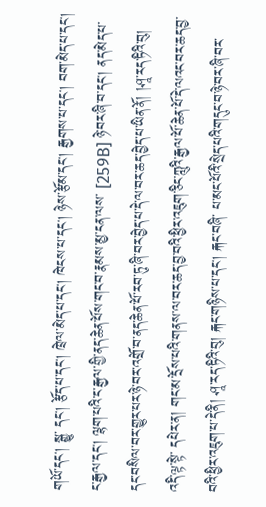གཡོ་དང། སྒྱུ་ དང། རྩོད་པ་དང། ཁྲེལ་མེད་པ་དང། ཁེངས་པ་དང། ཉེས་རྩོམ་དང། རྒྱགས་པ་དང། བག་མེད་པ་དང། ང་རྒྱལ་དང། ལྷག་པའི་ང་རྒྱལ་གྱི་ནད་ཆེན་པོས་གང་བ་རྣམས་མྱ་ངན་ལས་ [259B] ཉེ་བར་ཞི་བ་དང། ནད་མེད་པ་དང་བསིལ་བར་གྱུར་པར་ཉེ་བར་འགྲོ་བ་ནད་ཆེན་པོ་རབ་ཏུ་ཞི་བར་བྱེད་པ་དེ་ལ་བར་ཆད་བྱེད་པ་ཡིན་ནོ། །ཤཱ་རད་ཏིའི་བུ། འདི་ལྟ་སྟེ་ དཔེར་ན། གང་མ་དྲོས་པའི་གནས་ལ་བར་ཆད་བྱ་བའི་ཕྱིར་འཇུག་ཅིང་ཀླུའི་རྒྱལ་པོ་ཆེན་པོ་དེ་ལའང་བར་ཆད་བྱ་བའི་ཕྱིར་འཇུག་པ་དེ་ནི། ཤཱ་རད་ཏིའི་བུ། རྐང་གཉིས་པ་དང། རྐང་བཞི་ པ་མང་པོའི་སྲེད་པའི་གདུང་བ་ཉེ་བར་ཞི་བར་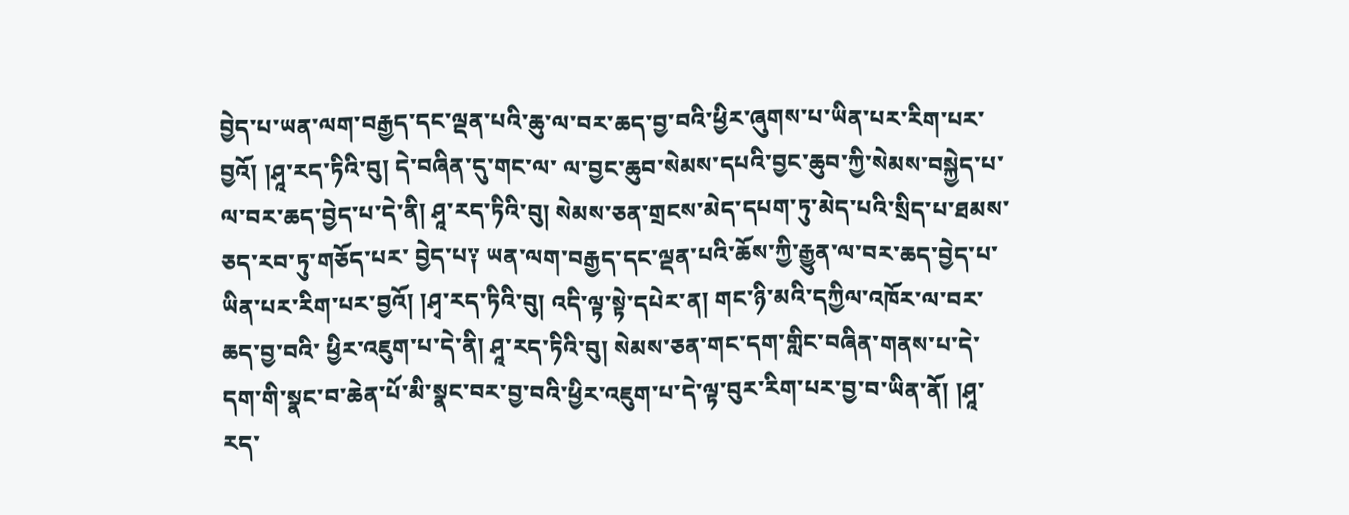བྱེད་པ་ཡན་ལག་བརྒྱད་དང་ལྡན་པའི་ཆུ་ལ་བར་ཆད་བྱ་བའི་ཕྱིར་ཞུགས་པ་ཡིན་པར་རིག་པར་བྱའོ། །ཤཱ་རད་ཏིའི་བུ། དེ་བཞིན་དུ་གང་ལ་ ལ་བྱང་ཆུབ་སེམས་དཔའི་བྱང་ཆུབ་ཀྱི་སེམས་བསྐྱེད་པ་ལ་བར་ཆད་བྱེད་པ་དེ་ནི། ཤཱ་རད་ཏིའི་བུ། སེམས་ཅན་གྲངས་མེད་དཔག་ཏུ་མེད་པའི་སྲིད་པ་ཐམས་ཅད་རབ་ཏུ་གཅོད་པར་ བྱེད་པ༑ ཡན་ལག་བརྒྱད་དང་ལྡན་པའི་ཆོས་ཀྱི་རྒྱུན་ལ་བར་ཆད་བྱེད་པ་ཡིན་པར་རིག་པར་བྱའོ། །ཤྭ་རད་ཏིའི་བུ། འདི་ལྟ་སྟེ་དཔེར་ན། གང་ཉི་མའི་དཀྱིལ་འཁོར་ལ་བར་ཆད་བྱ་བའི་ ཕྱིར་འཇུག་པ་དེ་ནི། ཤཱ་རད་ཏིའི་བུ། སེམས་ཅན་གང་དག་གླིང་བཞིན་གནས་པ་དེ་དག་གི་སྣང་བ་ཆེན་པོ་མི་སྣང་བར་བྱ་བའི་ཕྱིར་འཇུག་པ་དེ་ལྟ་བུར་རིག་པར་བྱ་བ་ཡིན་ནོ། །ཤཱ་ རད་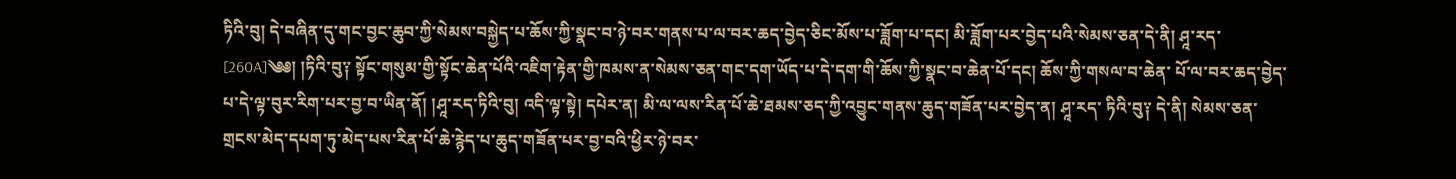ཏིའི་བུ། དེ་བཞིན་དུ་གང་བྱང་ཆུབ་ཀྱི་སེམས་བསྐྱེད་པ་ཆོས་ཀྱི་སྣང་བ་ཉེ་བར་གནས་པ་ལ་བར་ཆད་བྱེད་ཅིང་མོས་པ་ཟློག་པ་དང། མི་ཟློག་པར་བྱེད་པའི་སེམས་ཅན་དེ་ནི། ཤཱ་རད་ [260A]༄༅། །ཏིའི་བུ༑ སྟོང་གསུམ་གྱི་སྟོང་ཆེན་པོའི་འཇིག་རྟེན་གྱི་ཁམས་ན་སེམས་ཅན་གང་དག་ཡོད་པ་དེ་དག་གི་ཆོས་ཀྱི་སྣང་བ་ཆེན་པོ་དང། ཆོས་ཀྱི་གསལ་བ་ཆེན་ པོ་ལ་བར་ཆད་བྱེད་པ་དེ་ལྟ་བུར་རིག་པར་བྱ་བ་ཡིན་ནོ། །ཤཱ་རད་ཏིའི་བུ། འདི་ལྟ་སྟེ། དཔེར་ན། མི་ལ་ལས་རིན་པོ་ཆེ་ཐམས་ཅད་ཀྱི་འབྱུང་གནས་ཆུད་གཟོན་པར་བྱེད་ན། ཤཱ་རད་ ཏིའི་བུ༑ དེ་ནི། སེམས་ཅན་གྲངས་མེད་དཔག་ཏུ་མེད་པས་རིན་པོ་ཆེ་རྙེད་པ་ཆུད་གཟོན་པར་བྱ་བའི་ཕྱིར་ཉེ་བར་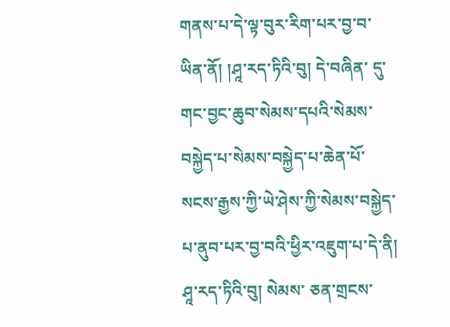གནས་པ་དེ་ལྟ་བུར་རིག་པར་བྱ་བ་ཡིན་ནོ། །ཤཱ་རད་ཏིའི་བུ། དེ་བཞིན་ དུ་གང་བྱང་ཆུབ་སེམས་དཔའི་སེམས་བསྐྱེད་པ་སེམས་བསྐྱེད་པ་ཆེན་པོ་སངས་རྒྱས་ཀྱི་ཡེ་ཤེས་ཀྱི་སེམས་བསྐྱེད་པ་ནུབ་པར་བྱ་བའི་ཕྱིར་འཇུག་པ་དེ་ནི། ཤཱ་རད་ཏིའི་བུ། སེམས་ ཅན་གྲངས་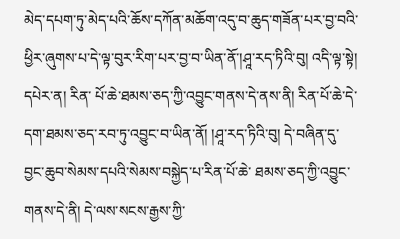མེད་དཔག་ཏུ་མེད་པའི་ཆོས་དཀོན་མཆོག་འདུ་བ་ཆུད་གཟོན་པར་བྱ་བའི་ཕྱིར་ཞུགས་པ་དེ་ལྟ་བུར་རིག་པར་བྱ་བ་ཡིན་ནོ་།ཤཱ་རད་ཏིའི་བུ། འདི་ལྟ་སྟེ། དཔེར་ན། རིན་ པོ་ཆེ་ཐམས་ཅད་ཀྱི་འབྱུང་གནས་དེ་ནས་ནི། རིན་པོ་ཆེ་དེ་དག་ཐམས་ཅད་རབ་ཏུ་འབྱུང་བ་ཡིན་ནོ། །ཤཱ་རད་ཏིའི་བུ། དེ་བཞིན་དུ་བྱང་ཆུབ་སེམས་དཔའི་སེམས་བསྐྱེད་པ་རིན་པོ་ཆེ་ ཐམས་ཅད་ཀྱི་འབྱུང་གནས་དེ་ནི། དེ་ལས་སངས་རྒྱས་ཀྱི་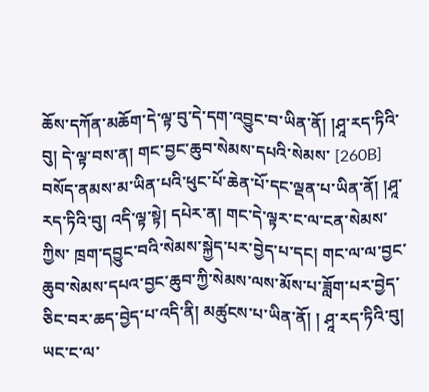ཆོས་དཀོན་མཆོག་དེ་ལྟ་བུ་དེ་དག་འབྱུང་བ་ཡིན་ནོ། །ཤཱ་རད་ཏིའི་བུ། དེ་ལྟ་བས་ན། གང་བྱང་ཆུབ་སེམས་དཔའི་སེམས་ [260B] བསོད་ནམས་མ་ཡིན་པའི་ཕུང་པོ་ཆེན་པོ་དང་ལྡན་པ་ཡིན་ནོ། །ཤཱ་རད་ཏིའི་བུ། འདི་ལྟ་སྟེ། དཔེར་ན། གང་དེ་ལྟར་ང་ལ་ངན་སེམས་ཀྱིས་ ཁྲག་དབྱུང་བའི་སེམས་སྐྱེད་པར་བྱེད་པ་དང། གང་ལ་ལ་བྱང་ཆུབ་སེམས་དཔའ་བྱང་ཆུབ་ཀྱི་སེམས་ལས་མོས་པ་ཟློག་པར་བྱེད་ཅིང་བར་ཆད་བྱེད་པ་འདི་ནི། མཚུངས་པ་ཡིན་ནོ། ། ཤཱ་རད་ཏིའི་བུ། ཡང་ང་ལ་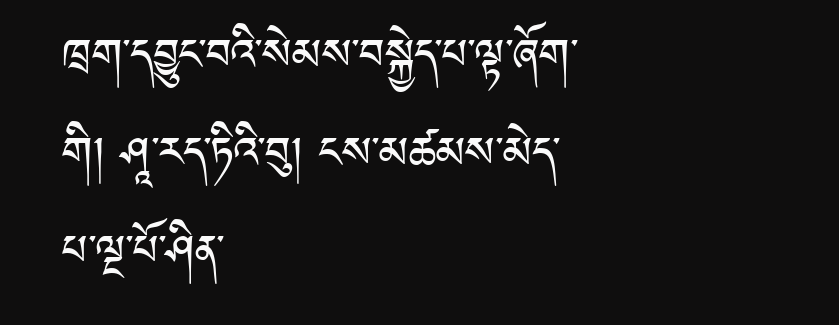ཁྲག་དབྱུང་བའི་སེམས་བསྐྱེད་པ་ལྟ་ཞོག་གི། ཤཱ་རད་ཏིའི་བུ། ངས་མཚམས་མེད་པ་ལྔ་པོ་ཤིན་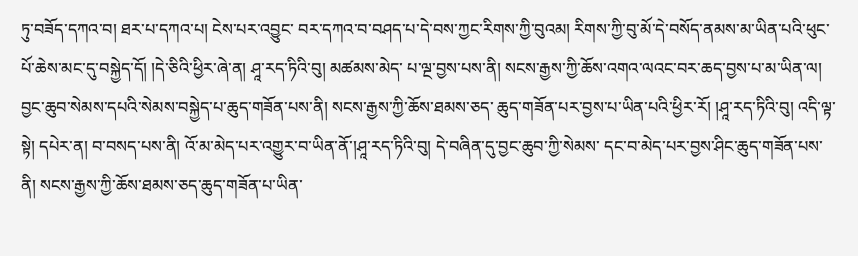ཏུ་བཟོད་དཀའ་བ། ཐར་པ་དཀའ་པ། ངེས་པར་འབྱུང་ བར་དཀའ་བ་བཤད་པ་དེ་བས་ཀྱང་རིགས་ཀྱི་བུའམ། རིགས་ཀྱི་བུ་མོ་དེ་བསོད་ནམས་མ་ཡིན་པའི་ཕུང་པོ་ཆེས་མང་དུ་བསྐྱེད་དོ། །དེ་ཅིའི་ཕྱིར་ཞེ་ན། ཤཱ་རད་ཏིའི་བུ། མཚམས་མེད་ པ་ལྔ་བྱས་པས་ནི། སངས་རྒྱས་ཀྱི་ཆོས་འགའ་ལའང་བར་ཆད་བྱས་པ་མ་ཡིན་ལ། བྱང་ཆུབ་སེམས་དཔའི་སེམས་བསྐྱེད་པ་ཆུད་གཟོན་པས་ནི། སངས་རྒྱས་ཀྱི་ཆོས་ཐམས་ཅད་ ཆུད་གཟོན་པར་བྱས་པ་ཡིན་པའི་ཕྱིར་རོ། །ཤཱ་རད་ཏིའི་བུ། འདི་ལྟ་སྟེ། དཔེར་ན། བ་བསད་པས་ནི། འོ་མ་མེད་པར་འགྱུར་བ་ཡིན་ནོ་།ཤཱ་རད་ཏིའི་བུ། དེ་བཞིན་དུ་བྱང་ཆུབ་ཀྱི་སེམས་ དང་བ་མེད་པར་བྱས་ཤིང་ཆུད་གཟོན་པས་ནི། སངས་རྒྱས་ཀྱི་ཆོས་ཐམས་ཅད་ཆུད་གཟོན་པ་ཡིན་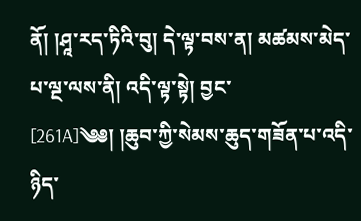ནོ། །ཤཱ་རད་ཏིའི་བུ། དེ་ལྟ་བས་ན། མཚམས་མེད་པ་ལྔ་ལས་ནི། འདི་ལྟ་སྟེ། བྱང་ [261A]༄༅། །ཆུབ་ཀྱི་སེམས་ཆུད་གཟོན་པ་འདི་ཉིད་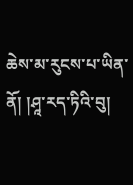ཆེས་མ་རུངས་པ་ཡིན་ནོ། །ཤཱ་རད་ཏིའི་བུ།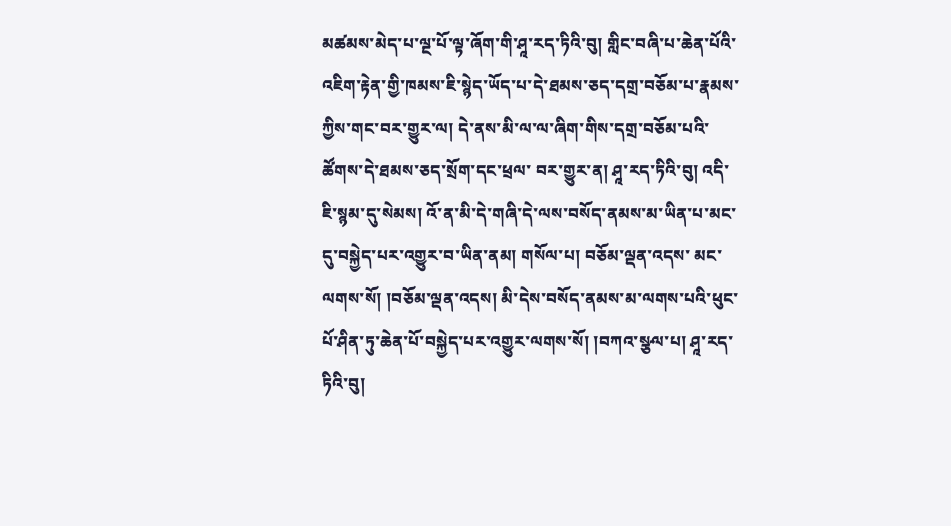མཚམས་མེད་པ་ལྔ་པོ་ལྟ་ཞོག་གི་ཤཱ་རད་ཏིའི་བུ། གླིང་བཞི་པ་ཆེན་པོའི་ འཇིག་རྟེན་གྱི་ཁམས་ཇི་སྙེད་ཡོད་པ་དེ་ཐམས་ཅད་དགྲ་བཅོམ་པ་རྣམས་ཀྱིས་གང་བར་གྱུར་ལ། དེ་ནས་མི་ལ་ལ་ཞིག་གིས་དགྲ་བཅོམ་པའི་ཚོགས་དེ་ཐམས་ཅད་སྲོག་དང་ཕྲལ་ བར་གྱུར་ན། ཤཱ་རད་ཏིའི་བུ། འདི་ཇི་སྙམ་དུ་སེམས། འོ་ན་མི་དེ་གཞི་དེ་ལས་བསོད་ནམས་མ་ཡིན་པ་མང་དུ་བསྐྱེད་པར་འགྱུར་བ་ཡིན་ནམ། གསོལ་པ། བཅོམ་ལྡན་འདས་ མང་ལགས་སོ། །བཅོམ་ལྡན་འདས། མི་དེས་བསོད་ནམས་མ་ལགས་པའི་ཕུང་པོ་ཤིན་ཏུ་ཆེན་པོ་བསྐྱེད་པར་འགྱུར་ལགས་སོ། །བཀའ་སྩལ་པ། ཤཱ་རད་ཏིའི་བུ།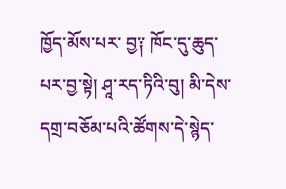ཁྱོད་མོས་པར་ བྱ༑ ཁོང་དུ་ཆུད་པར་བྱ་སྟེ། ཤཱ་རད་ཏིའི་བུ། མི་དེས་དགྲ་བཅོམ་པའི་ཚོགས་དེ་སྙེད་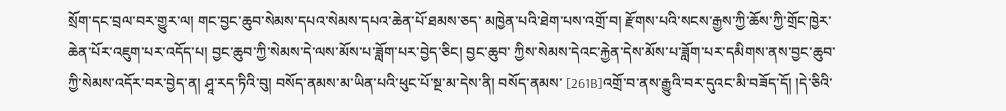སྲོག་དང་བྲལ་བར་གྱུར་ལ། གང་བྱང་ཆུབ་སེམས་དཔའ་སེམས་དཔའ་ཆེན་པོ་ཐམས་ཅད་ མཁྱེན་པའི་ཐེག་པས་འགྲོ་བ། རྫོགས་པའི་སངས་རྒྱས་ཀྱི་ཆོས་ཀྱི་གྲོང་ཁྱེར་ཆེན་པོར་འཇུག་པར་འདོད་པ། བྱང་ཆུབ་ཀྱི་སེམས་དེ་ལས་མོས་པ་ཟློག་པར་བྱེད་ཅིང། བྱང་ཆུབ་ ཀྱིས་སེམས་དེའང་རྐྱེན་དེས་མོས་པ་ཟློག་པར་དམིགས་ནས་བྱང་ཆུབ་ཀྱི་སེམས་འདོར་བར་བྱེད་ན། ཤཱ་རད་ཏིའི་བུ། བསོད་ནམས་མ་ཡིན་པའི་ཕུང་པོ་སྔ་མ་དེས་ནི། བསོད་ནམས་ [261B]འགྲོ་བ་ནས་རྒྱུའི་བར་དུའང་མི་བཟོད་དོ། །དེ་ཅིའི་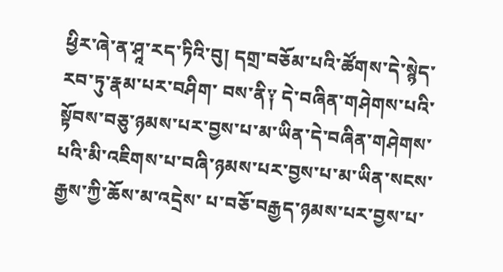ཕྱིར་ཞེ་ན་ཤཱ་རད་ཏིའི་བུ། དགྲ་བཅོམ་པའི་ཚོགས་དེ་སྙེད་རབ་ཏུ་རྣམ་པར་བཤིག་ བས་ནི༑ དེ་བཞིན་གཤེགས་པའི་སྟོབས་བཅུ་ཉམས་པར་བྱས་པ་མ་ཡིན་དེ་བཞིན་གཤེགས་པའི་མི་འཇིགས་པ་བཞི་ཉམས་པར་བྱས་པ་མ་ཡིན་སངས་རྒྱས་ཀྱི་ཆོས་མ་འདྲེས་ པ་བཅོ་བརྒྱད་ཉམས་པར་བྱས་པ་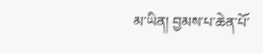མ་ཡིན། བྱམས་པ་ཆེན་པོ་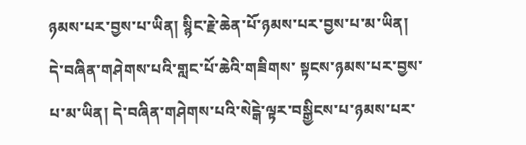ཉམས་པར་བྱས་པ་ཡིན། སྙིང་རྗེ་ཆེན་པོ་ཉམས་པར་བྱས་པ་མ་ཡིན། དེ་བཞིན་གཤེགས་པའི་གླང་པོ་ཆེའི་གཟིགས་ སྟངས་ཉམས་པར་བྱས་པ་མ་ཡིན། དེ་བཞིན་གཤེགས་པའི་སེངྒེ་ལྟར་བསྒྱིངས་པ་ཉམས་པར་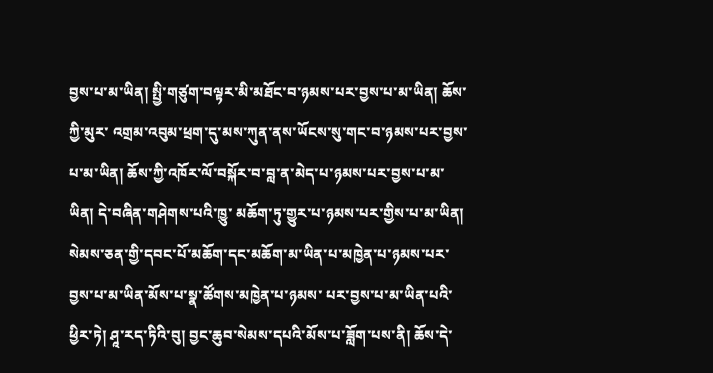བྱས་པ་མ་ཡིན། སྤྱི་གཙུག་བལྟར་མི་མཐོང་བ་ཉམས་པར་བྱས་པ་མ་ཡིན། ཆོས་ཀྱི་མུར་ འགྲམ་འབུམ་ཕྲག་དུ་མས་ཀུན་ནས་ཡོངས་སུ་གང་བ་ཉམས་པར་བྱས་པ་མ་ཡིན། ཆོས་ཀྱི་འཁོར་ལོ་བསྐོར་བ་བླ་ན་མེད་པ་ཉམས་པར་བྱས་པ་མ་ཡིན། དེ་བཞིན་གཤེགས་པའི་ཁྱུ་ མཆོག་ཏུ་གྱུར་པ་ཉམས་པར་གྱིས་པ་མ་ཡིན། སེམས་ཅན་གྱི་དབང་པོ་མཆོག་དང་མཆོག་མ་ཡིན་པ་མཁྱེན་པ་ཉམས་པར་བྱས་པ་མ་ཡིན་མོས་པ་སྣ་ཚོགས་མཁྱེན་པ་ཉམས་ པར་བྱས་པ་མ་ཡིན་པའི་ཕྱིར་ཏེ། ཤཱ་རད་ཏིའི་བུ། བྱང་ཆུབ་སེམས་དཔའི་མོས་པ་ཟློག་པས་ནི། ཆོས་དེ་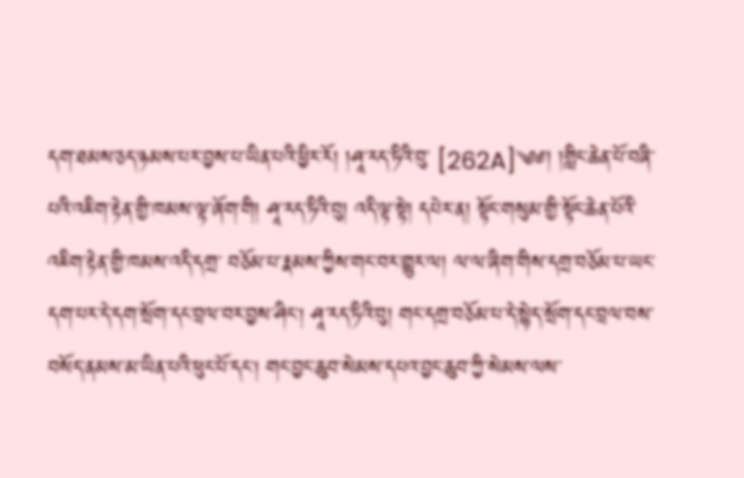དག་ཐམས་ཅད་ཉམས་པར་བྱས་པ་ཡིན་པའི་ཕྱིར་རོ། །ཤཱ་རད་ཏིའི་བུ་ [262A]༄༅། །གླིང་ཆེན་པོ་བཞི་པའི་འཇིག་རྟེན་གྱི་ཁམས་ལྟ་ཞོག་གི། ཤཱ་རད་ཏིའི་བུ། འདི་ལྟ་སྟེ། དཔེར་ན། སྟོང་གསུམ་གྱི་སྟོང་ཆེན་པོའི་འཇིག་རྟེན་གྱི་ཁམས་འདི་དགྲ་ བཅོམ་པ་རྣམས་ཀྱིས་གང་བར་གྱུར་ལ། ལ་ལ་ཞིག་གིས་དགྲ་བཅོམ་པ་ཡང་དག་པར་དེ་དག་སྲོག་དང་བྲལ་བར་བྱས་ཤིང། ཤཱ་རད་ཏིའི་བུ། གང་དགྲ་བཅོམ་པ་དེ་སྙེད་སྲོག་དང་བྲལ་བས་ བསོད་ནམས་མ་ཡིན་པའི་ཕུང་པོ་དང། གང་བྱང་ཆུབ་སེམས་དཔའ་བྱང་ཆུབ་ཀྱི་སེམས་ལས་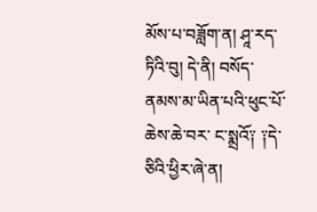མོས་པ་བཟློག་ན། ཤཱ་རད་ཏིའི་བུ། དེ་ནི། བསོད་ནམས་མ་ཡིན་པའི་ཕུང་པོ་ཆེས་ཆེ་བར་ ང་སྨྲའོ༑ ༑དེ་ཅིའི་ཕྱིར་ཞེ་ན།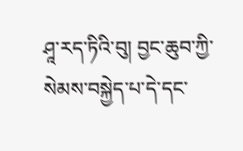ཤཱ་རད་ཏིའི་བུ། བྱང་ཆུབ་ཀྱི་སེམས་བསྐྱེད་པ་དེ་དང་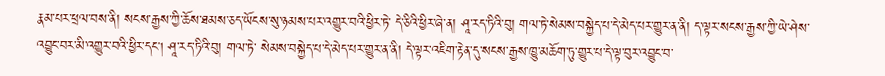རྣམ་པར་ཕྲལ་བས་ནི། སངས་རྒྱས་ཀྱི་ཆོས་ཐམས་ཅད་ཡོངས་སུ་ཉམས་པར་འགྱུར་བའི་ཕྱིར་ཏེ་ དེ་ཅིའི་ཕྱིར་ཞེ་ན། ཤཱ་རད་ཏིའི་བུ། གལ་ཏེ་སེམས་བསྐྱེད་པ་དེ་མེད་པར་གྱུར་ན་ནི། ད་ལྟར་སངས་རྒྱས་ཀྱི་ཡེ་ཤེས་འབྱུང་བར་མི་འགྱུར་བའི་ཕྱིར་དང། ཤཱ་རད་ཏིའི་བུ། གལ་ཏེ་ སེམས་བསྐྱེད་པ་དེ་མེད་པར་གྱུར་ན་ནི། དེ་ལྟར་འཇིག་རྟེན་དུ་སངས་རྒྱས་ཁྱུ་མཆོག་ཏུ་གྱུར་པ་དེ་ལྟ་བུར་འབྱུང་བ་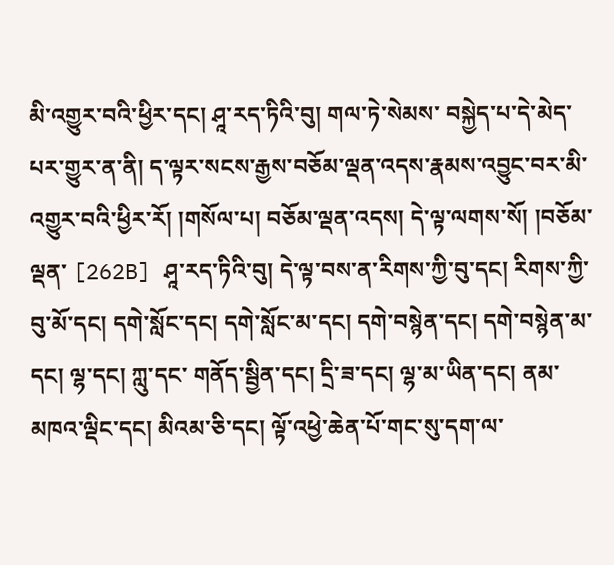མི་འགྱུར་བའི་ཕྱིར་དང། ཤཱ་རད་ཏིའི་བུ། གལ་ཏེ་སེམས་ བསྐྱེད་པ་དེ་མེད་པར་གྱུར་ན་ནི། ད་ལྟར་སངས་རྒྱས་བཅོམ་ལྡན་འདས་རྣམས་འབྱུང་བར་མི་འགྱུར་བའི་ཕྱིར་རོ། །གསོལ་པ། བཅོམ་ལྡན་འདས། དེ་ལྟ་ལགས་སོ། །བཅོམ་ལྡན་ [262B] ཤཱ་རད་ཏིའི་བུ། དེ་ལྟ་བས་ན་རིགས་ཀྱི་བུ་དང། རིགས་ཀྱི་བུ་མོ་དང། དགེ་སློང་དང། དགེ་སློང་མ་དང། དགེ་བསྙེན་དང། དགེ་བསྙེན་མ་དང། ལྷ་དང། ཀླུ་དང་ གནོད་སྦྱིན་དང། དྲི་ཟ་དང། ལྷ་མ་ཡིན་དང། ནམ་མཁའ་ལྡིང་དང། མིའམ་ཅི་དང། ལྟོ་འཕྱེ་ཆེན་པོ་གང་སུ་དག་ལ་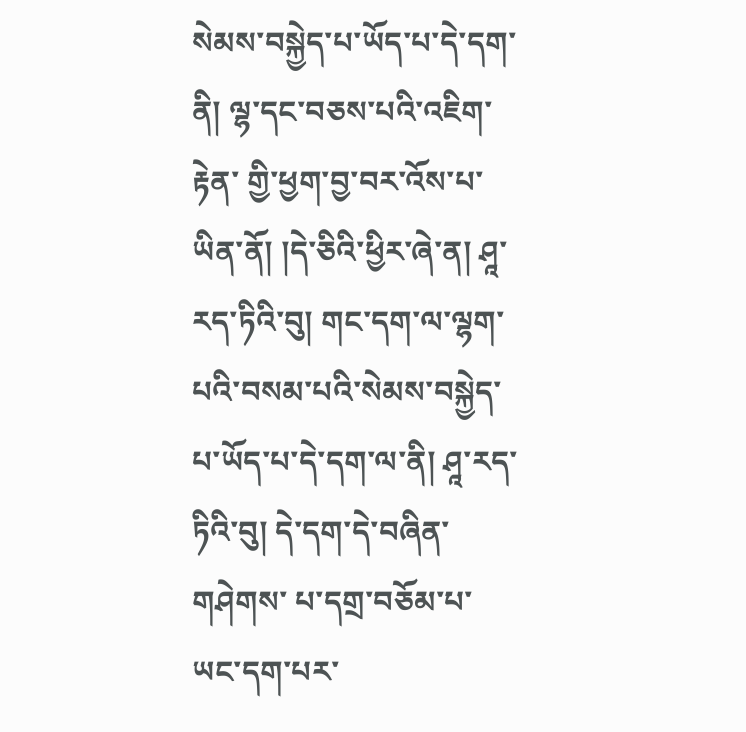སེམས་བསྐྱེད་པ་ཡོད་པ་དེ་དག་ནི། ལྷ་དང་བཅས་པའི་འཇིག་རྟེན་ གྱི་ཕྱག་བྱ་བར་འོས་པ་ཡིན་ནོ། །དེ་ཅིའི་ཕྱིར་ཞེ་ན། ཤཱ་རད་ཏིའི་བུ། གང་དག་ལ་ལྷག་པའི་བསམ་པའི་སེམས་བསྐྱེད་པ་ཡོད་པ་དེ་དག་ལ་ནི། ཤཱ་རད་ཏིའི་བུ། དེ་དག་དེ་བཞིན་གཤེགས་ པ་དགྲ་བཅོམ་པ་ཡང་དག་པར་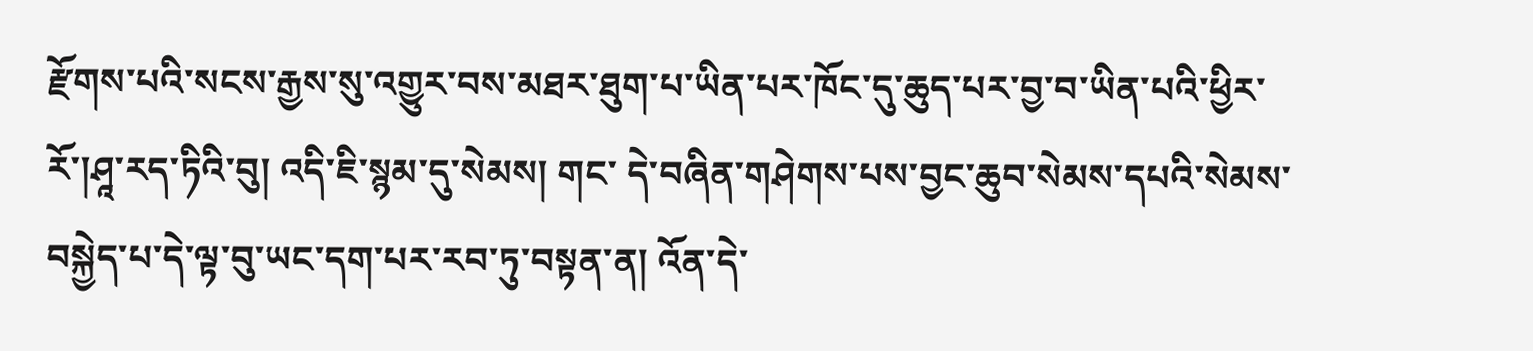རྫོགས་པའི་སངས་རྒྱས་སུ་འགྱུར་བས་མཐར་ཐུག་པ་ཡིན་པར་ཁོང་དུ་ཆུད་པར་བྱ་བ་ཡིན་པའི་ཕྱིར་རོ་།ཤཱ་རད་ཏིའི་བུ། འདི་ཇི་སྙམ་དུ་སེམས། གང་ དེ་བཞིན་གཤེགས་པས་བྱང་ཆུབ་སེམས་དཔའི་སེམས་བསྐྱེད་པ་དེ་ལྟ་བུ་ཡང་དག་པར་རབ་ཏུ་བསྟན་ན། འོན་དེ་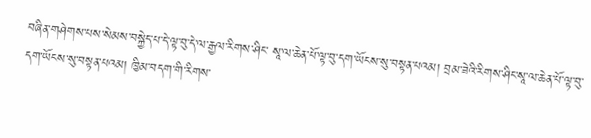བཞིན་གཤེགས་པས་སེམས་བསྐྱེད་པ་དེ་ལྟ་བུ་དེ་ལ་རྒྱལ་རིགས་ཤིང་ སཱ་ལ་ཆེན་པོ་ལྟ་བུ་དག་ཡོངས་སུ་བསྟན་པའམ། བྲམ་ཟེའི་རིགས་ཤིང་སཱ་ལ་ཆེན་པོ་ལྟ་བུ་དག་ཡོངས་སུ་བསྟན་པའམ། ཁྱིམ་བདག་གི་རིགས་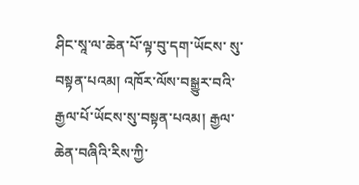ཤིང་སཱ་ལ་ཆེན་པོ་ལྟ་བུ་དག་ཡོངས་ སུ་བསྟན་པའམ། འཁོར་ལོས་བསྒྱུར་བའི་རྒྱལ་པོ་ཡོངས་སུ་བསྟན་པའམ། རྒྱལ་ཆེན་བཞིའི་རིས་ཀྱི་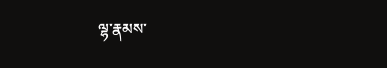ལྷ་རྣམས་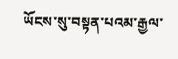ཡོངས་སུ་བསྟན་པའམ་རྒྱལ་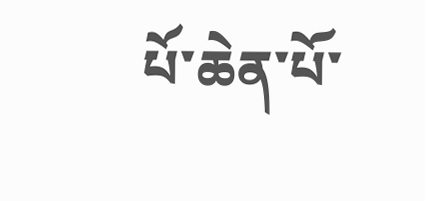པོ་ཆེན་པོ་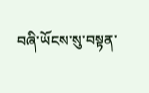བཞི་ཡོངས་སུ་བསྟན་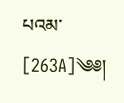པའམ་ [263A]༄༅།